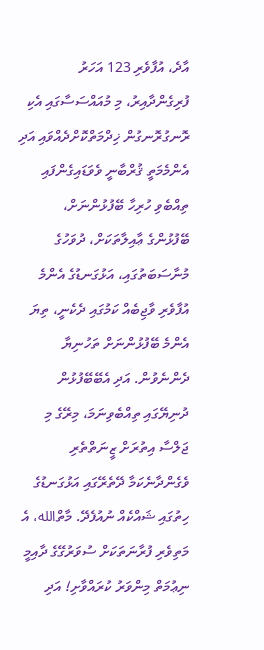އާދެ، އުފާވެރި 123 އަހަރު ފުރިގެންދާއިރު، މި މުއައްސަސާގައި އެކި ރޮނގުރޮނގުން ޚިދްމަތްކޮށްދެއްވައި އަދި އެންމެމަތީ ޤުރްބާނީ ވެވަޑައިގެންފައި ތިއްބެވި ހުރިހާ ބޭފުޅުންނަށް، ބޭފުޅުންގެ ޢާއިލާތަކަށް، ދުވަހުގެ މުނާސަބަތުގައި، އަޅުގަނޑުގެ އެންމެ އުފާވެރި ވާޖިބެއް ކަމުގައި ދެކެނީ، ތިޔަ އެންމެ ބޭފުޅުންނަށް ތަހުނިޔާ ދެންނެވުން. އަދި އެބޭބޭފުޅުން ދުނިޔޭގައި ތިއްބެވިނަމަ، މިރޭގެ މި ޖަލްސާ އިތުރަށް ޒީނަތްތެރި ވެގެންދާނެކަމާ ދޭތެރޭގައި އަޅުގަނޑުގެ ހިތުގައި ޝައްކެއް ނުއުފެދޭ. މާތްالله، އެ މަތިވެރި ފުރާނަތަކަށް ސުވަރުގޭގެ ދާއިމީ ނިޢުމަތް މިންވަރު ކުރައްވާށި! އަދި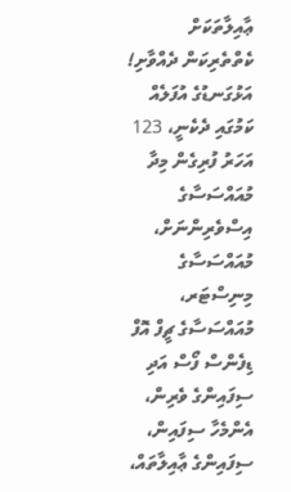ޢާއިލާތަކަށް ކެތްތެރިކަން ދެއްވާށި!
އަޅުގަނޑުގެ އުފަލެއް ކަމުގައި ދެކެނީ، 123 އަހަރު ފުރިގެން މިދާ މުއައްސަސާގެ އިސްވެރިންނަށް، މުއައްސަސާގެ މިނިސްޓަރ، މުއައްސަސާގެ ޗީފް އޮފް ޑިފެންސް ފޯސް އަދި ސިފައިންގެ ވެރިން، އެންމެހާ ސިފައިން، ސިފައިންގެ ޢާއިލާތައް،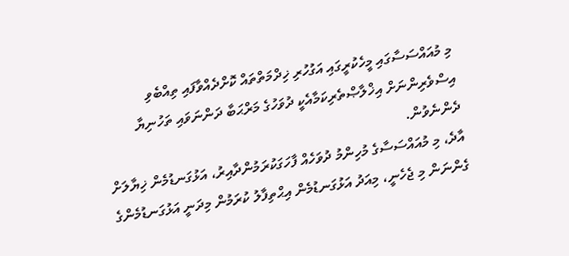މި މުއައްސަސާގައި މީހެކުރީގައި އަގުހުރި ޚިދްމަތްތައް ކޮށްދެއްވާފައި ތިއްބެވި އިސްވެރިންނަށް އިޚްލާޞްތެރިކަމާއެކީ ދުވަހުގެ މަރްޙަބާ ދަންނަވައި ތަހުނިޔާ ދެންނެވުން.
އާދެ، މި މުއައްސަސާގެ މުހިންމު ދުވަހެއް ފާހަގަކުރަމުންދާއިރު، އަޅުގަނޑުމެން ޚިޔާލަށް ގެންނަން މި ޖެހެނީ، މިއަދު އަޅުގަނޑުމެން އިޙްތިފާލު ކުރަމުން މިދަނީ އަޅުގަނޑުމެންގެ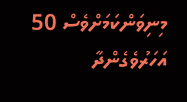މިނިވަންކަމަށްވެސް 50 އަހަރުވެގެންދާ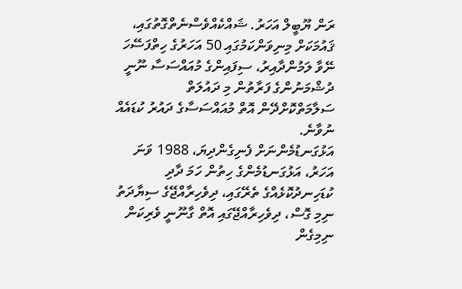ރަން ޔޫބީލް އަހަރު. ޝައްކެއްވެސްނެތްގޮތުގައި، ޤައުމަކަށް މިނިވަންކަމުގައި 50 އަހަރުގެ ހިތްފަސޭހަ ނޭވާ ލަމުންދާއިރު، ސިފައިންގެ މުއައްސަސާ ނޫނީ ދުޝްމަނުންގެ ފަރާތުން މި ދައުލަތް ސަލާމަތްކޮށްދޭން އޮތް މުއައްސަސާގެ ދައުރު ކުޑައެއް ނުވާނެ.
އަޅުގަނޑުމެންނަށް ފެނިގެންދިޔަ، 1988 ވަނަ އަހަރު، އަޅުގަނޑުމެންގެ ހިތުން ހަމަ ދާދި ކުޑަހިނދުކޮޅެއްގެ ތެރޭގައި، ދިވެހިރާއްޖޭގެ ސިޔާދަތު ނިމި ގޮސް، ދިވެހިރާއްޖޭގައި އޮތް ގާނޫނީ ވެރިކަން ނިމިގެން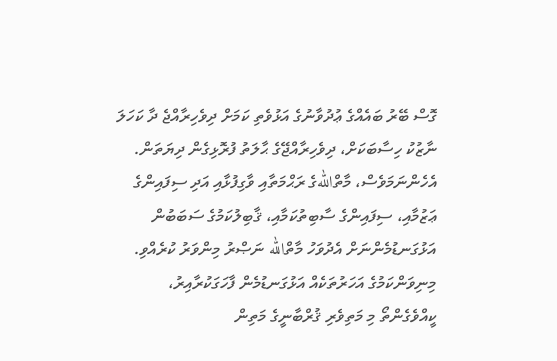ގޮސް ބޭރު ބައެއްގެ ޢުދުވާނުގެ އަޅުވެތި ކަމަށް ދިވެހިރާއްޖެ ދާ ކަހަލަ ނާޒުކު ހިސާބަކަށް، ދިވެހިރާއްޖޭގެ ޙާލަތު ފުރޮޅިގެން ދިޔަތަން. އެހެންނަމަވެސް، މާތްاللهގެ ރަޙްމަތާއި ވާގިފުޅާއި އަދި ސިފައިންގެ ޢަޒުމާއި، ސިފައިންގެ ސާބިތުކަމާއި، ޤާބިލުކަމުގެ ސަބަބުން އަޅުގަނޑުމެންނަށް އެދުވަހު މާތްالله ނަޞްރު މިންވަރު ކުރެއްވި. މިނިވަންކަމުގެ އަހަރުތަކެއް އަޅުގަނޑުމެން ފާހަގަކުރާއިރު، ކީއްވެގެންތޯ މި މަތިވެރި ޤުރްބާނީގެ މަތިން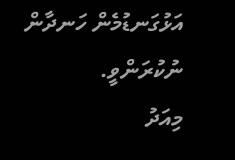އަޅުގަނޑުމެން ހަނދާން ނުކުރަންވީ.
މިއަދު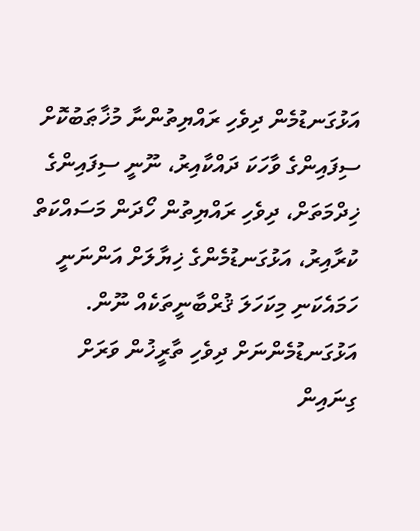އަޅުގަނޑުމެން ދިވެހި ރައްޔިތުންނާ މުޚާޠަބުކޮށް ސިފައިންގެ ވާހަކަ ދައްކާއިރު، ނޫނީ ސިފައިންގެ ޚިދްމަތަށް، ދިވެހި ރައްޔިތުން ހޯދަން މަސައްކަތް ކުރާއިރު، އަޅުގަނޑުމެންގެ ޚިޔާލަށް އަންނަނީ ހަމައެކަނި މިކަހަލަ ޤުރްބާނީތަކެއް ނޫން. އަޅުގަނޑުމެންނަށް ދިވެހި ތާރީޚުން ވަރަށް ގިނައިން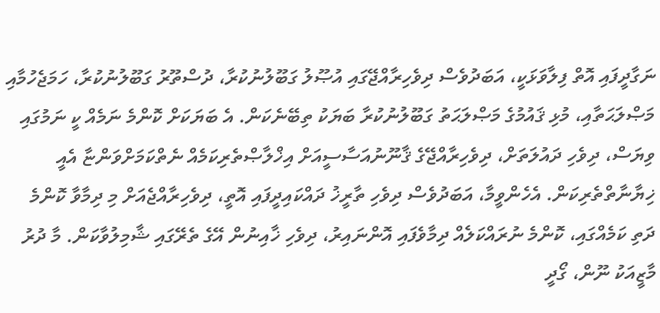ނަގާދީފައި އޮތް ފިލާވަޅަކީ، އަބަދުވެސް ދިވެހިރާއްޖޭގައި އުޞޫލު ގަބޫލުނުކުރާ، ދުސްތޫރު ގަބޫލުނުކުރާ، ހަމަޖެހުމާއި މަޞްލަޙަތާއި، މުޅި ޤައުމުގެ މަޞްލަޙަތު ގަބޫލުނުކުރާ ބަޔަކު ތިބޭނެކަން. އެ ބަޔަކަށް ކޮންމެ ނަމެއް ކީ ނަމުގައި ވިޔަސް، ދިވެހި ދައުލަތަށް، ދިވެހިރާއްޖޭގެ ޤާނޫނުއަސާސީއަށް އިޚްލާޞްތެރިކަމެއް ނެތްކަމަށްވަންޏާ އެއީ ޚިޔާނާތްތެރިކަން. އެހެންވީމާ، އަބަދުވެސް ދިވެހި ތާރީޚު ދައްކައިދީފައި އޮތީ، ދިވެހިރާއްޖެއަށް މި ދިމާވާ ކޮންމެ ދަތި ކަމެއްގައި، ކޮންމެ ނުރައްކަލެއް ދިމާވެފައި އޮންނައިރު، ދިވެހި ޚާއިނުން އޭގެ ތެރޭގައި ޝާމިލުވާކަން. މާ ދުރު މާޒީއަކު ނޫން، ގޯދީ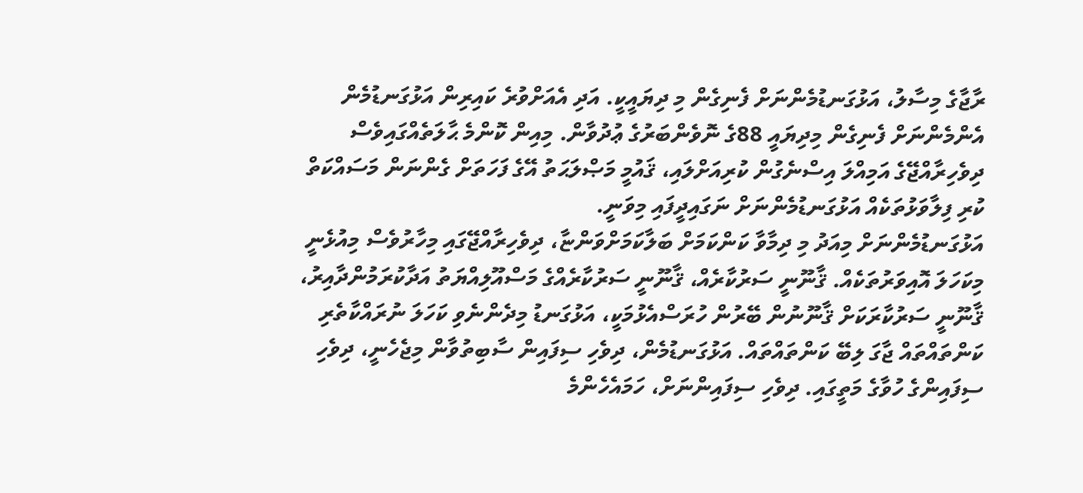ރާޖާގެ މިސާލު، އަޅުގަނޑުމެންނަށް ފެނިގެން މި ދިޔައީކީ. އަދި އެއަށްވުރެ ކައިރިން އަޅުގަނޑުމެން އެންމެންނަށް ފެނިގެން މިދިޔައީ 88ގެ ނޮވެންބަރުގެ ޢުދުވާން. މިއިން ކޮންމެ ޙާލަތެއްގައިވެސް ދިވެހިރާއްޖޭގެ އަމިއްލަ އިސްނެގުން ކުރިއަށްލައި، ޤައުމީ މަޞްލަޙަތު އޭގެ ފަހަތަށް ގެންނަން މަސައްކަތް ކުރި ފިލާވަޅުތަކެއް އަޅުގަނޑުމެންނަށް ނަގައިދީފައި މިވަނީ.
އަޅުގަނޑުމެންނަށް މިއަދު މި ދިމާވާ ކަންކަމަށް ބަލާކަމަށްވަންޏާ، ދިވެހިރާއްޖޭގައި މިހާރުވެސް މިއުޅެނީ މިކަހަލަ އޮއިވަރުތަކެއް. ޤާނޫނީ ސަރުކާރެއް، ޤާނޫނީ ސަރުކާރެއްގެ މަސްއޫލިއްޔަތު އަދާކުރަމުންދާއިރު، ޤާނޫނީ ސަރުކާރަކަށް ޤާނޫނުން ބޭރުން ހުރަސްއެޅުމަކީ، އަޅުގަނޑު މިދެންނެވި ކަހަލަ ނުރައްކާތެރި ކަންތައްތައް ޖާގަ ލިބޭ ކަންތައްތައް. އަޅުގަނޑުމެން، ދިވެހި ސިފައިން ސާބިތުވާން މިޖެހެނީ، ދިވެހި ސިފައިންގެ ހުވާގެ މަތީގައި. ދިވެހި ސިފައިންނަށް، ހަމައެހެންމެ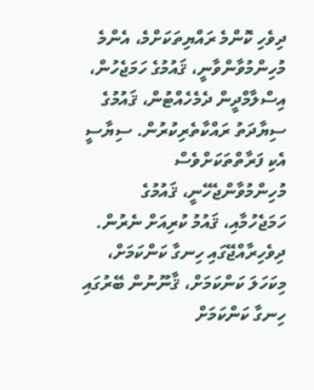ދިވެހި ކޮންމެ ރައްޔިތަކަށްމެ، އެންމެ މުހިންމުވާންވާނީ، ޤައުމުގެ ހަމަޖެހުން، އިސްލާމްދީން ދެމެހެއްޓުން، ޤައުމުގެ ސިޔާދަތު ރައްކާތެރިކުރުން. ސިޔާސީ އެކި ފަރާތްތަކަށްވެސް މުހިންމުވާންޖެހޭނީ، ޤައުމުގެ ހަމަޖެހުމާއި، ޤައުމު ކުރިއަށް ނެރުން. ދިވެހިރާއްޖޭގައި ހިނގާ ކަންކަމަށް، މިކަހަލަ ކަންކަމަށް، ޤާނޫނުން ބޭރުގައި ހިނގާ ކަންކަމަށް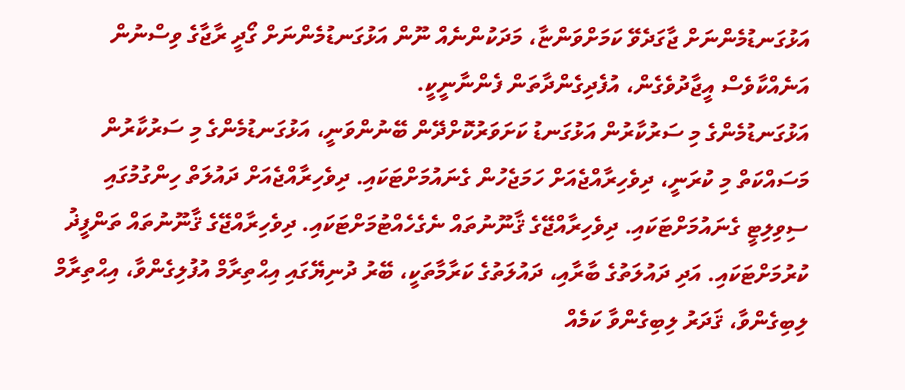އަޅުގަނޑުމެންނަށް ޖާގަދެވޭ ކަމަށްވަންޏާ، މަދަކުންނެއް ނޫން އަޅުގަނޑުމެންނަށް ގޯދީ ރާޖާގެ ވިސްނުން އަނެއްކާވެސް އީޖާދުވެގެން، އުފެދިގެންދާތަން ފެންނާނީކީ.
އަޅުގަނޑުމެންގެ މި ސަރުކާރުން އަޅުގަނޑު ކަށަވަރުކޮށްދޭން ބޭނުންވަނީ، އަޅުގަނޑުމެންގެ މި ސަރުކާރުން މަސައްކަތް މި ކުރަނީ، ދިވެހިރާއްޖެއަށް ހަމަޖެހުން ގެނައުމަށްޓަކައި. ދިވެހިރާއްޖެއަށް ދައުލަތް ހިންގުމުގައި ސިވިލިޓީ ގެނައުމަށްޓަކައި. ދިވެހިރާއްޖޭގެ ޤާނޫނުތައް ނެގެހެއްޓުމަށްޓަކައި. ދިވެހިރާއްޖޭގެ ޤާނޫނުތައް ތަންފީޛު ކުރުމަށްޓަކައި. އަދި ދައުލަތުގެ ބާރާއި، ދައުލަތުގެ ކަރާމާތަކީ، ބޭރު ދުނިޔޭގައި އިޙްތިރާމް އުފުލިގެންވާ، އިޙްތިރާމް ލިބިގެންވާ، ޤަދަރު ލިބިގެންވާ ކަމެއް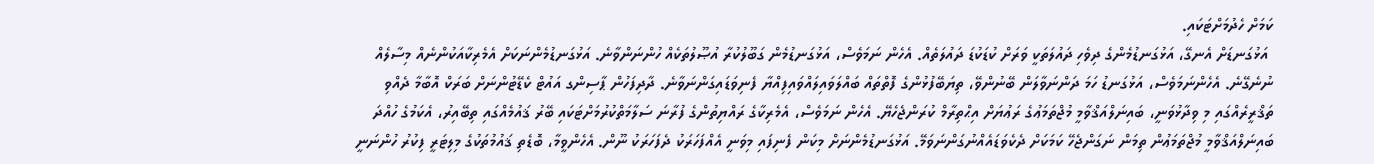ކަމަށް ހެދުމަށްޓަކައި.
 އަޅުގަނޑަށް އެނގޭ، އަޅުގަނޑުމެންގެ ދިވެހި ދައުލަތަކީ ވަރަށް ކުޑަކުޑަ ދައުލަތެއް. އެހެން ނަމަވެސް، އަޅުގަނޑުމެން ގަބޫލުކުރާ އުޞޫލުތަކެއް ހުންނަންވާނެ. އަޅުގަނޑުމެންނަކަށް އެމެރިކާއަކުންނެއް މިސާލެއް ނުނެގޭނެ. އެހެންނަމަވެސް، އަޅުގަނޑު ހަމަ ދަންނަވާލަން ބޭނުންވޭ، ތިޔަބޭފުޅުންގެ ފޮތްތައް ބައްލަވައިލައްވައިފިއްޔާ ފެނިވަޑައިގަންނަވާނެ. ދާދިފަހުން ޕާސިންގ އައުޓް ކެޑޭޓުންނަށް ބަރަކް އޮބާމާ ދެއްވި ތަޤްރީރެއްގައި މި ވިދާޅުވަނީ، ބައިނަލްއަޤްވާމީ މުޖްތަމަޢުގެ ރަޢުޔަށް އިޙްތިރާމް ކުރަންޖެހެޔޭ. އެހެން ނަމަވެސް، އެމެރިކާގެ ރައްޔިތުންގެ ފުރާނަ ސަލާމަތްކުރުމަށްޓަކައި ބޭރު ޤައުމެއްގައި ތިބޭއިރު، އެކަމުގެ ހުއްދަ ބައިނަލްއަޤްވާމީ މުޖްތަމަޢުން ތިމަން ނަގަންޖެހޭ ކަމަކަށް ދެކެވަޑައެއްނުގަންނަވަމޭ. އަޅުގަނޑުމެންނަށް މިކަން ފެނިފައި މިވަނީ އެއްފަހަރަކު ދެފަހަރަކު ނޫން. އެހެންވީމާ، ބޮޑެތި ޤައުމުތަކުގެ މިލިޓަރީ ފިކުރު ހުންނަނީ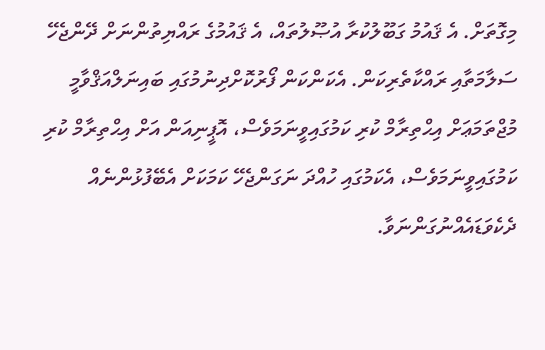މިގޮތަށް. އެ ޤައުމު ގަބޫލުކުރާ އުޞޫލުތައް، އެ ޤައުމުގެ ރައްޔިތުންނަށް ދޭންޖެހޭ ސަލާމަތާއި ރައްކާތެރިކަން. އެކަންކަން ފޯރުކޮށްދިނުމުގައި ބައިނަލްއަޤްވާމީ މުޖްތަމަޢަށް އިޙްތިރާމް ކުރި ކަމުގައިވީނަމަވެސް، އޮޕީނިއަން އަށް އިޙްތިރާމް ކުރި ކަމުގައިވީނަމަވެސް، އެކަމުގައި ހުއްދަ ނަގަންޖެހޭ ކަމަކަށް އެބޭފުޅުންނެއް ދެކެވަޑައެއްނުގަންނަވާ.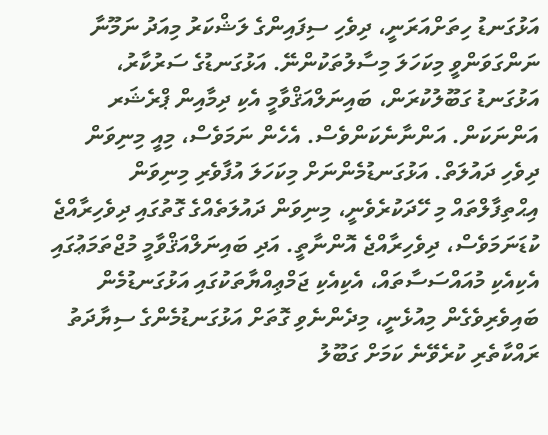އަޅުގަނޑު ހިތަށްއަރަނީ، ދިވެހި ސިފައިންގެ ލަޝްކަރު މިއަދު ނަމޫނާ ނަންގަވަންވީ މިކަހަލަ މިސާލުތަކުންނޭ. އަޅުގަނޑުގެ ސަރުކާރު، އަޅުގަނޑު ގަބޫލުކުރަން، ބައިނަލްއަޤްވާމީ އެކި ދިމާއިން ޕްރެޝަރ އަންނަކަން. އަންނާނެކަންވެސް. އެހެން ނަމަވެސް، މިއީ މިނިވަން ދިވެހި ދައުލަތް. އަޅުގަނޑުމެންނަށް މިކަހަލަ އުފާވެރި މިނިވަން އިޙްތިފާލްތައް މި ހޭދަކުރެވެނީ، މިނިވަން ދައުލަތެއްގެ ގޮތުގައި ދިވެހިރާއްޖެ ކުޑަނަމަވެސް، ދިވެހިރާއްޖެ އޮންނާތީ. އަދި ބައިނަލްއަޤްވާމީ މުޖްތަމަޢުގައި އެކިއެކި މުއައްސަސާތައް، އެކިއެކި ޖަމްޢިއްޔާތަކުގައި އަޅުގަނޑުމެން ބައިވެރިވެގެން މިއުޅެނީ، މިދެންނެވި ގޮތަށް އަޅުގަނޑުމެންގެ ސިޔާދަތު ރައްކާތެރި ކުރެވޭނެ ކަމަށް ގަބޫލު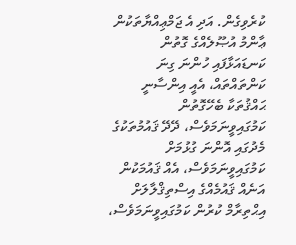ކުރެވިގެން. އަދި އެ ޖަމްޢިއްޔާތަކުން ޢާންމު އުޞޫލެއްގެ ގޮތުން ކަނޑައަޅާފައި ހުންނަ ގިނަ ކަންތައްތައް، އެއީ އިންސާނީ ޙައްޤުތަކާ ބެހޭގޮތުން ކަމުގައިވީނަމަވެސް، ދޭދޭ ޤައުމުތަކުގެ މެދުގައި އޮންނަ ގުޅުމަށް ކަމުގައިވީނަމަވެސް، އެއް ޤައުމަކުން އަނެއް ޤައުމެއްގެ އިސްތިޤްލާލަށް އިޙްތިރާމް ކުރުން ކަމުގައިވީނަމަވެސް،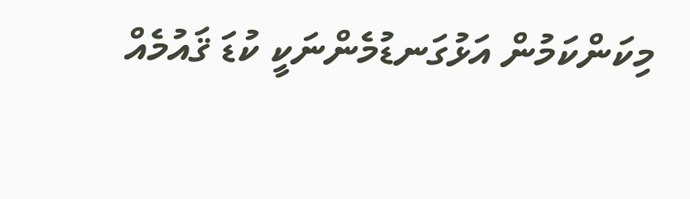މިކަންކަމުން އަޅުގަނޑުމެންނަކީ ކުޑަ ޤައުމެއް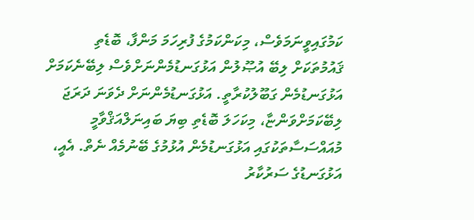ކަމުގައިވީނަމަވެސް، މިކަންކަމުގެ ފުރިހަމަ މަންފާ، ބޮޑެތި ޤައުމުތަކަށް ލިބޭ އުޞޫލުން އަޅުގަނޑުމެންނަށްވެސް ލިބޭނެކަމަށް އަޅުގަނޑުމެން ގަބޫލުކުރާތީ. އަޅުގަނޑުމެންނަށް ދެވަނަ ދަރަޖަ ލިބޭކަމަށްވަންޏާ، މިކަހަލަ ބޮޑެތި ބިޔަ ބައިނަލްއަޤްވާމީ މުއައްސަސާތަކުގައި އަޅުގަނޑުމެން އުޅުމުގެ ބޭނުމެއް ނެތް. އެއީ، އަޅުގަނޑުގެ ސަރުކާރު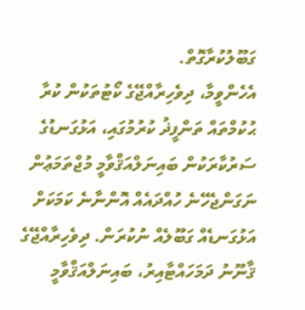ގަބޫލުކުރާގޮތް.
އެހެންވީމާ، ދިވެހިރާއްޖޭގެ ކޯޓުތަކުން ކުރާ ޙުކުމްތައް ތަންފީޛު ކުރުމުގައި، އަޅުގަނޑުގެ ސަރުކާރަކުން ބައިނަލްއަޤްވާމީ މުޖްތަމަޢުން ނަގަންޖެހޭނެ ހުއްދައެއް އޮންނާނެ ކަމަކަށް އަޅުގަނޑެއް ގަބޫލެއް ނުކުރަން. ދިވެހިރާއްޖޭގެ ޤާނޫނު ދަމަހައްޓާއިރު، ބައިނަލްއަޤްވާމީ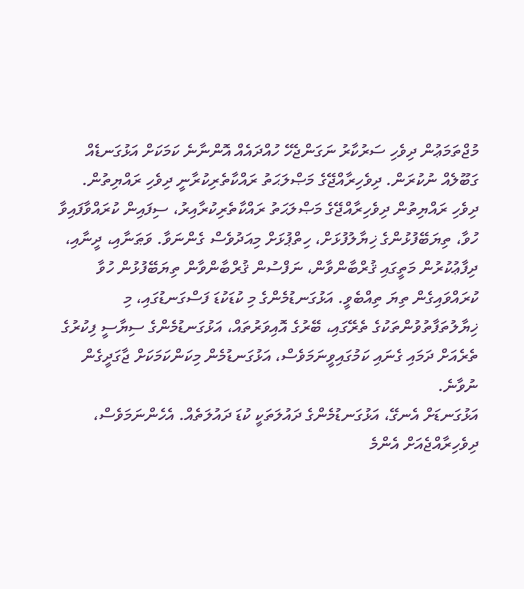މުޖްތަމަޢުން ދިވެހި ސަރުކާރު ނަގަންޖެހޭ ހުއްދައެއް އޮންނާނެ ކަމަކަށް އަޅުގަނޑެއް ގަބޫލެއް ނުކުރަން. ދިވެހިރާއްޖޭގެ މަޞްލަޙަތު ރައްކާތެރިކުރާނީ ދިވެހި ރައްޔިތުން. ދިވެހި ރައްޔިތުން ދިވެހިރާއްޖޭގެ މަޞްލަޙަތު ރައްކާތެރިކުރާއިރު، ސިފައިން ކުރައްވާފައިވާ ހުވާ، ތިޔަބޭފުޅުންގެ ޚިޔާލުފުޅަށް، ހިތްޕުޅަށް މިއަދުވެސް ގެންނަވާ. ވަޠަނާއި، ދީނާއި، ދިފާޢުކުރުން މަތީގައި ޤުރްބާންވާން، ނަފްސުން ޤުރްބާންވާން ތިޔަބޭފުޅުން ހުވާ ކުރައްވައިގެން ތިޔަ ތިއްބެވީ. އަޅުގަނޑުމެންގެ މި ކުޑަކުޑަ ފަސްގަނޑުގައި، މި ޚިޔާލުތަފާތުވުންތަކުގެ ތެރޭގައި، ބޭރުގެ އޮއިވަރުތައް، އަޅުގަނޑުމެންގެ ސިޔާސީ ފިކުރުގެ ތެރެއަށް ދަމައި ގެނައި ކަމުގައިވީނަމަވެސް، އަޅުގަނޑުމެން މިކަންކަމަކަށް ޖާގަދީގެން ނުވާނެ.
އަޅުގަނޑަށް އެނގޭ، އަޅުގަނޑުމެންގެ ދައުލަތަކީ ކުޑަ ދައުލަތެއް. އެހެންނަމަވެސް، ދިވެހިރާއްޖެއަށް އެންމެ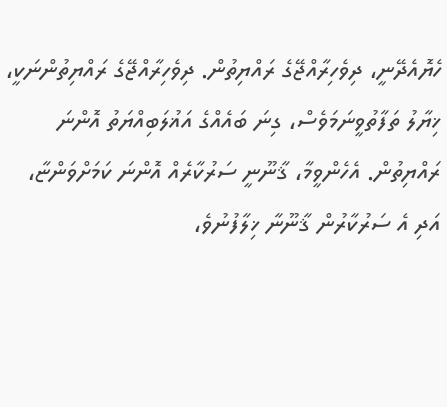ހެޔޮއެދޭނީ، ދިވެހިރާއްޖޭގެ ރައްޔިތުން. ދިވެހިރާއްޖޭގެ ރައްޔިތުންނަކީ، ޚިޔާލު ތަފާތުވީނަމަވެސް، ގިނަ ބައެއްގެ އަޣުލަބިއްޔަތު އޮންނަ ރައްޔިތުން. އެހެންވީމާ، ޤާނޫނީ ސަރުކާރެއް އޮންނަ ކަމަށްވަންޏާ، އަދި އެ ސަރުކާރުން ޤާނޫނާ ޚިލާފުނުވެ،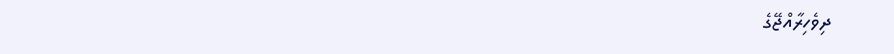ދިވެހިރާއްޖޭގެ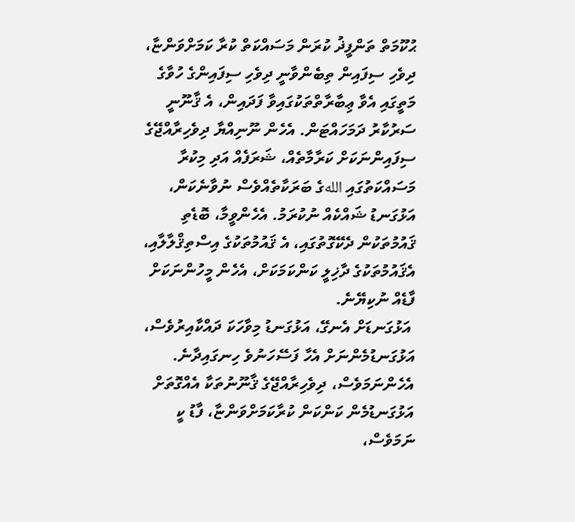ޙުކޫމަތް ތަންފީޛު ކުރަން މަސައްކަތް ކުރާ ކަމަށްވަންޏާ، ދިވެހި ސިފައިން ތިބެންވާނީ ދިވެހި ސިފައިންގެ ހުވާގެ މަތީގައި އެވާ ޢިބާރާތްތަކުގައިވާ ފަދައިން، އެ ޤާނޫނީ ސަރުކާރު ދަމަހައްޓަން. އެހެން ނޫނިއްޔާ ދިވެހިރާއްޖޭގެ ސިފައިންނަކަށް ކަރާމާތެއް، ޝަރަފެއް އަދި މިކުރާ މަސައްކަތުގައި اللهގެ ބަރަކާތެއްވެސް ނުވާނެކަން، އަޅުގަނޑު ޝައްކެއް ނުކުރަމު. އެހެންވީމާ، ބޮޑެތި ޤައުމުތަކުން ދެކޭގޮތުގައި، އެ ޤައުމުތަކުގެ އިސްތިޤްލާލާއި، އެޤައުމުތަކުގެ ދާޚިލީ ކަންކަމަކަށް، އެހެން މީހުންނަކަށް ފާޑެއް ނުކިޔޭނެ.
 އަޅުގަނޑަށް އެނގޭ، އަޅުގަނޑު މިވާހަކަ ދައްކާއިރުވެސް، އަޅުގަނޑުމެންނަށް އެހާ ފަސޭހަނުވެ ހިނގައިދާނެ. އެހެންނަމަވެސް، ދިވެހިރާއްޖޭގެ ޤާނޫނުތަކާ އެއްގޮތަށް އަޅުގަނޑުމެން ކަންކަން ކުރާކަމަށްވަންޏާ، ފާޑު ކީ ނަމަވެސް،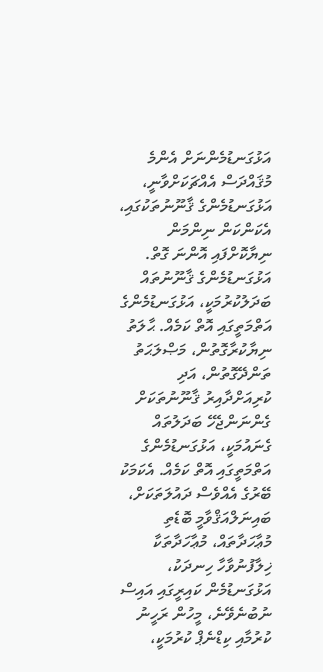އަޅުގަނޑުމެންނަށް އެންމެ މުޤައްދަސް އެއްޗަކަށްވާނީ، އަޅުގަނޑުމެންގެ ޤާނޫނުތަކުގައި، އެކަންކަން ނިންމަން ނިޔާކޮށްފައި އޮންނަ ގޮތް. އަޅުގަނޑުމެންގެ ޤާނޫނުތައް ބަދަލުކުރުމަކީ، އަޅުގަނޑުމެންގެ އަތްމަތީގައި އޮތް ކަމެއް. ޙާލަތު ނިޔާކުރާގޮތުން، މަޞްލަޙަތު ތަންދޭގޮތުން، އަދި ކުރިއަށްދާއިރު ޤާނޫނުތަކަށް ގެންނަންޖެހޭ ބަދަލުތައް ގެނައުމަކީ، އަޅުގަނޑުމެންގެ އަތްމަތީގައި އޮތް ކަމެއް. އެކަމަކު ބޭރުގެ އެއްވެސް ދައުލަތަކަށް، ބައިނަލްއަޤްވާމީ ބޮޑެތި މުޢާހަދާތައް، މުޢާހަދާތަކާ ޚިލާފުނުވާހާ ހިނދަކު، އަޅުގަނޑުމެން ކައިރީގައި އައިސް ނުބުނެވޭނެ، މީހުން ރަހީނު ކުރުމާއި ކިޑްނެޕް ކުރުމަކީ،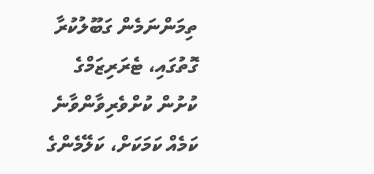ތިމަންނަމެން ގަބޫލުކުރާ ގޮތުގައި، ޓެރަރިޒަމްގެ ކުށުން ކުށްވެރިވާންވާނެ ކަމެއް ކަމަކަށް، ކަލޭމެންގެ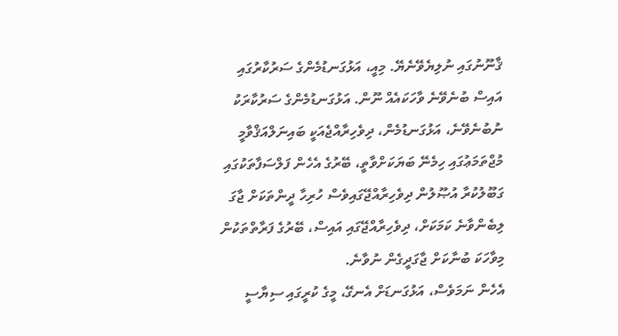ޤާނޫނުގައި ނުލިޔެވޭނެޔޭ. މިއީ، އަޅުގަނޑުމެންގެ ސަރުކާރުގައި އައިސް ބުނެވޭނެ ވާހަކައެއް ނޫން. އަޅުގަނޑުމެންގެ ސަރުކާރަކު ނުބުނެވޭނެ، އަޅުގަނޑުމެން، ދިވެހިރާއްޖެއަކީ ބައިނަލްއަޤްވާމީ މުޖްތަމަޢުގައި ހިމެނޭ ބަޔަކަށްވާތީ، ބޭރުގެ އެހެން ފަލްސަފާތަކުގައި ގަބޫލުކުރާ އުޞޫލުން ދިވެހިރާއްޖޭގައިވެސް ހުރިހާ ދީންތަކަށް ޖާގަ ލިބެންވާނެ ކަމަކަށް، ދިވެހިރާއްޖޭގައި އައިސް، ބޭރުގެ ފަރާތްތަކުން މިވާހަކަ ބުނާކަށް ޖާގަދީގެން ނުވާނެ.
އެހެން ނަމަވެސް، އަޅުގަނޑަށް އެނގޭ، މީގެ ކުރީގައި ސިޔާސީ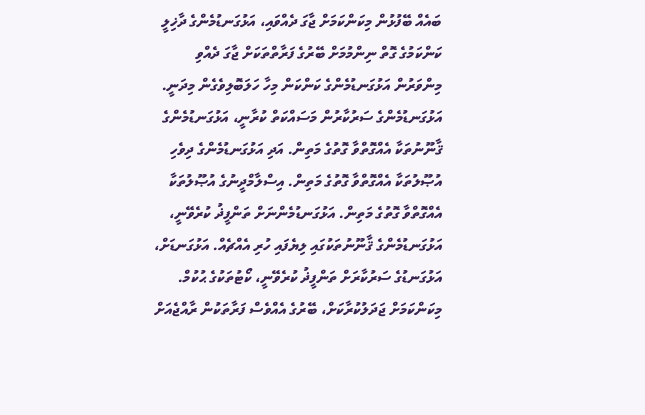ބައެއް ބޭފުޅުން މިކަންކަމަށް ޖާގަ ދެއްވައި، އަޅުގަނޑުމެންގެ ދާޚިލީ ކަންކަމުގެ ގޮތް ނިންމުމަށް ބޭރުގެ ފަރާތްތަކަށް ޖާގަ ދެއްވި މިންވަރުން އަޅުގަނޑުމެންގެ ކަންކަން މިހާ ހަލަބޮލިވެގެން މިދަނީ. އަޅުގަނޑުމެންގެ ސަރުކާރުން މަސައްކަތް ކުރާނީ، އަޅުގަނޑުމެންގެ ޤާނޫނުތަކާ އެއްގޮތްވާ ގޮތުގެ މަތިން. އަދި އަޅުގަނޑުމެންގެ ދިވެހި އުޞޫލުތަކާ އެއްގޮތްވާ ގޮތުގެ މަތިން. އިސްލާމްދީނުގެ އުޞޫލުތަކާ އެއްގޮތްވާ ގޮތުގެ މަތިން. އަޅުގަނޑުމެންނަށް ތަންފީޛު ކުރެވޭނީ، އަޅުގަނޑުމެންގެ ޤާނޫނުތަކުގައި ލިޔެފައި ހުރި އެއްޗެއް. އަޅުގަނޑަށް، އަޅުގަނޑުގެ ސަރުކާރަށް ތަންފީޛު ކުރެވޭނީ، ކޯޓުތަކުގެ ޙުކުމް. މިކަންކަމަށް ޖަދަލުކުރާކަށް، ބޭރުގެ އެއްވެސް ފަރާތަކުން ރާއްޖެއަށް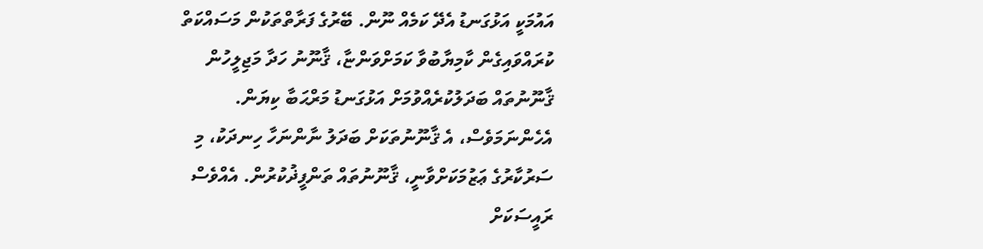އައުމަކީ އަޅުގަނޑު އެދޭ ކަމެއް ނޫން. ބޭރުގެ ފަރާތްތަކުން މަސައްކަތް ކުރައްވައިގެން ކާމިޔާބުވާ ކަމަށްވަންޏާ، ޤާނޫނު ހަދާ މަޖިލީހުން ޤާނޫނުތައް ބަދަލުކުރެއްވުމަށް އަޅުގަނޑު މަރްޙަބާ ކިޔަން. އެހެންނަމަވެސް، އެ ޤާނޫނުތަކަށް ބަދަލު ނާންނަހާ ހިނދަކު، މި ސަރުކާރުގެ ޢަޒުމަކަށްވާނީ، ޤާނޫނުތައް ތަންފީޛުކުރުން. އެއްވެސް ރައީސަކަށް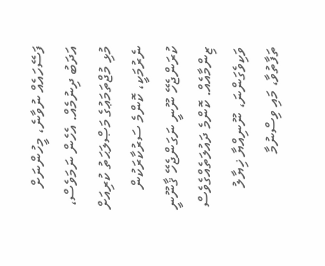ފަސޭހައެއް ނުވާނެ، މީހުންނަށް އަދަބު ދިނުމެއް. އެހެން ނަމަވެސް، މުޅި މުޖްތަމަޢުގެ މަޞްލަޙަތު ކުރިއަށް ނެރުމަކީ، ކޮންމެ ސަރުކާރަކުން ކުރަންޖެހޭ ނޫނީ ނަގަންޖެހޭ ޤާނޫނީ ޒިންމާއެއް. ކޮންމެ ދައުލަތެއްގެވެސް ވަކިވެގަންނަ، ނޫނިއްޔާ ޚިޔާލު ތަފާތުވާ، މައި ވިސްނުމާ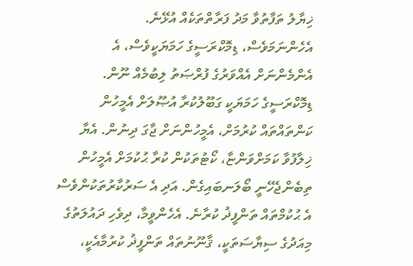ޚިޔާލު ތަފާތުވާ މަދު ފަރާތްތަކެއް އުޅޭނެ.
އެހެންނަމަވެސް، ޑިމޮކްރަސީގެ ހަމަޔަކީވެސް، އެ އެންމެންނަށް އެއްވަރުގެ ފުރްޞަތު ލިބުމެއް ނޫން. ޑިމޮކްރަސީގެ ހަމަޔަކީ ގަބޫލުކުރާ އުޞޫލަށް އެމީހުން ކަންތައްތައް ކުރުމަށް، އެމީހުންނަށް ޖާގަ ދިނުން. އެޔާ ޚިލާފުވާ ކަމަށްވަންޏާ، ކޯޓުތަކުން ކުރާ ޙުކުމަށް އެމީހުން ތިބެންޖެހޭނީ ބޯލަނބައިގެން. އަދި އެ ސަރުކާރުތަކުންވެސް އެ ޙުކުމްތައް ތަންފީޛު ކުރާނެ. އެހެންވީމާ، ދިވެހި ދައުލަތުގެ މިއަދުގެ ސިޔާސަތަކީ، ޤާނޫނުތައް ތަންފީޛު ކުރުމާއެކީ،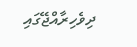ދިވެހިރާއްޖޭގައި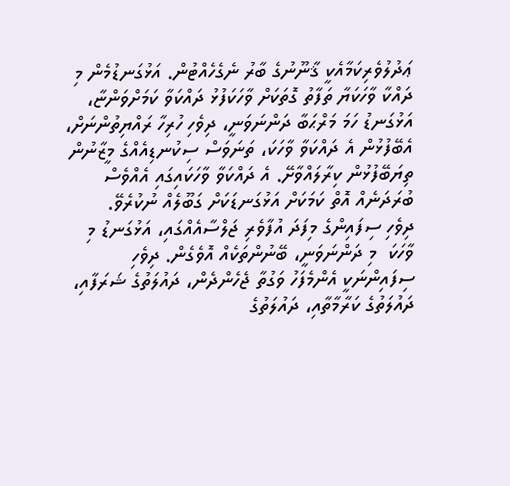ޢަދުލުވެރިކަމާއެކީ ޤާނޫނުގެ ބާރު ނެގެހެއްޓުން. އަޅުގަނޑުމެން މި ދައްކާ ވާހަކަޔާ ތަފާތު ގޮތަކަށް ވާހަކަފުޅު ދައްކަވާ ކަމަށްވަންޏާ، އަޅުގަނޑު ހަމަ މަރްޙަބާ ދަންނަވަނީ، ދިވެހި ހުރިހާ ރައްޔިތުންނަށް، އެބޭފުޅުން އެ ދައްކަވާ ވާހަކަ، ތަނަވަސް ސިކުނޑިއެއްގެ މީޒާނުން ތިޔަބޭފުޅުން ކިރާލައްވާށޭ. އެ ދައްކަވާ ވާހަކައިގައި އެއްވެސް ބުރަދަނެއް އޮތް ކަމަކަށް އަޅުގަނޑަކަށް ގަބޫލެއް ނުކުރެވޭ.
ދިވެހި ސިފައިންގެ މިފަދަ އުފާވެރި ޖަލްސާއެއްގައި، އަޅުގަނޑު މި ވާހަކަ  މި ދަންނަވަނީ، ބޭނުންތަކެއް އޮވެގެން. ދިވެހި ސިފައިންނަކީ އެންމެފަހު ވަގުތާ ޖެހެންދެން، ދައުލަތުގެ ޝަރަފާއި، ދައުލަތުގެ ކަރާމާތާއި، ދައުލަތުގެ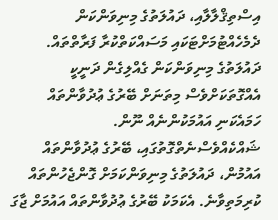އިސްތިޤްލާލާއި، ދައުލަތުގެ މިނިވަންކަން ދެމެހެއްޓުމަށްޓަކައި މަސައްކަތްކުރާ ފަރާތްތައް. ދައުލަތުގެ މިނިވަންކަން ގެއްލިގެން ދަނީކީ އެއްގޮތަކަށްވެސް މިތަނަށް ބޭރުގެ ޢުދުވާންތައް ހަމައެކަނި އައުމަކުންނެއް ނޫން. ޝައްކެއްވެސްނެތްގޮތުގައި، ބޭރުގެ ޢުދުވާންތައް އައުމުން، ދައުލަތުގެ މިނިވަންކަމަށް ގޮންޖެހުންތައް ކުރިމަތިވާނެ. އެކަމަކު ބޭރުގެ ޢުދުވާންތައް އައުމަށް ޖާގަ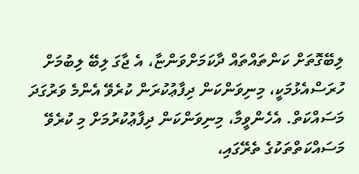ލިބޭގޮތަށް ކަންތައްތައް ދާކަމަށްވަންޏާ، އެ ޖާގަ ލިބޭ ލިބުމަށް ހުރަސްއެޅުމަކީ، މިނިވަންކަން ދިފާޢުކުރަން ކުރެވޭ އެންމެ ވަރުގަދަ މަސައްކަތް. އެހެންވީމާ، މިނިވަންކަން ދިފާޢުކުރުމަށް މި ކުރެވޭ މަސައްކަތްތަކުގެ ތެރޭގައި،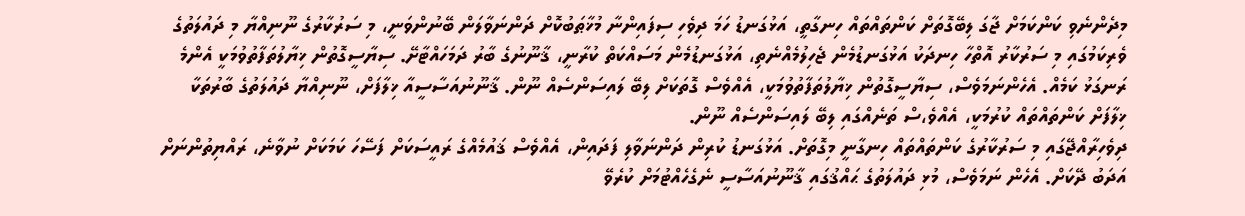މިދެންނެވި ކަންކަމަށް ޖާގަ ލިބޭގޮތަށް ކަންތައްތައް ހިނގާތީ، އަޅުގަނޑު ހަމަ ދިވެހި ސިފައިންނާ މުޚާޠަބުކޮށް ދަންނަވާލަން ބޭނުންވަނީ، މި ސަރުކާރުގެ ނޫނިއްޔާ މި ދައުލަތުގެ ވެރިކަމުގައި މި ސަރުކާރު އޮތްހާ ހިނދަކު އަޅުގަނޑުމެން ޖެހިލުމެއްނެތި، އަޅުގަނޑުމެން މަސައްކަތް ކުރާނީ، ޤާނޫނުގެ ބާރު ދަމަހައްޓާށޭ. ސިޔާސީގޮތުން ޚިޔާލުތަފާތުވުމަކީ އެންމެ ރަނގަޅު ކަމެއް. އެހެންނަމަވެސް، ސިޔާސީގޮތުން ޚިޔާލުތަފާތުވުމަކީ، އެއްވެސް ގޮތަކަށް ލިބޭ ލައިސަންސެއް ނޫން. ޤާނޫނުއަސާސީއާ ޚިލާފަށް، ނޫނިއްޔާ ދައުލަތުގެ ބާރުތަކާ ޚިލާފަށް ކަންތައްތައް ކުރުމަކީ، އެއްވެ،ސް ތަނެއްގައި ލިބޭ ލައިސަންސެއް ނޫން.
ދިވެހިރާއްޖޭގައި މި ސަރުކާރުގެ ކަންތައްތައް ހިނގާނީ މިގޮތަށް. އަޅުގަނޑު ކުރިން ދަންނަވާލި ފަދައިން، އެއްވެސް ޤައުމެއްގެ ރައީސަކަށް ފަސޭހަ ކަމަކަށް ނުވާނެ، ރައްޔިތުންނަށް އަދަބު ދޭކަށް. އެހެން ނަމަވެސް، މުޅި ދައުލަތުގެ ޙައްޤުގައި ޤާނޫނުއަސާސީ ނެގެހެއްޓުމަށް ކުރެވޭ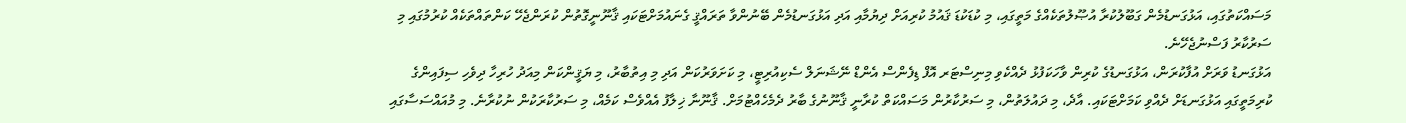މަސައްކަތުގައި، އަޅުގަނޑުމެން ގަބޫލުކުރާ އުޞޫލުތަކެއްގެ މަތީގައި، މި ކުޑަކުޑަ ޤައުމު ކުރިއަށް ދިޔުމާއި އަދި އަޅުގަނޑުމެން ބޭނުންވާ ތަރައްޤީ ގެނައުމަށްޓަކައި ޤާނޫނީގޮތުން ކުރަންޖެހޭ ކަންތައްތަކެއް ކުރުމުގައި މި ސަރުކާރު ފަސްނުޖެހޭނެ.
އަޅުގަނޑު ވަރަށް އުފާކުރަން، އަޅުގަނޑުގެ ކުރިން ވާހަކަފުޅު ދެއްކެވި މިނިސްޓަރ އޮފް ޑިފެންސް އެންޑް ނޭޝަނަލް ސެކިއުރިޓީ، މި ކަށަވަރުކަން އަދި މި އިތުބާރު، މި ޔަޤީންކަން މިއަދު ހުރިހާ ދިވެހި ސިފައިންގެ ކުރިމަތީގައި އަޅުގަނޑަށް ދެއްވި ކަމަށްޓަކައި. އާދެ، މި ދައުލަތުން، މި ސަރުކާރުން މަސައްކަތް ކުރާނީ ޤާނޫނުގެ ބާރު ދެމެހެއްޓުމަށް. ޤާނޫނާ ޚިލާފު އެއްވެސް ކަމެއް، މި ސަރުކާރަކުން ނުކުރާނެ. މި މުއައްސަސާގައި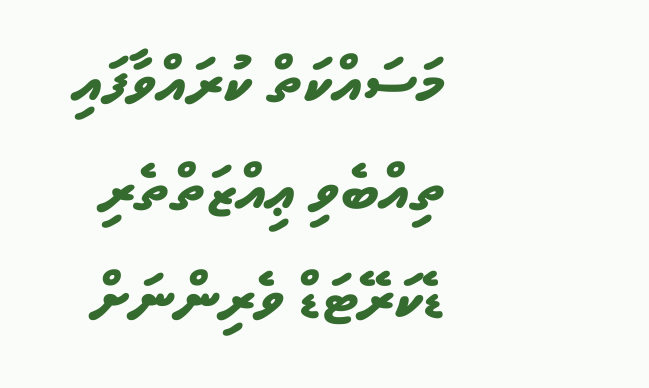މަސައްކަތް ކުރައްވާފައި ތިއްބެވި ޢިއްޒަތްތެރި ޑެކަރޭޓަޑް ވެރިންނަށް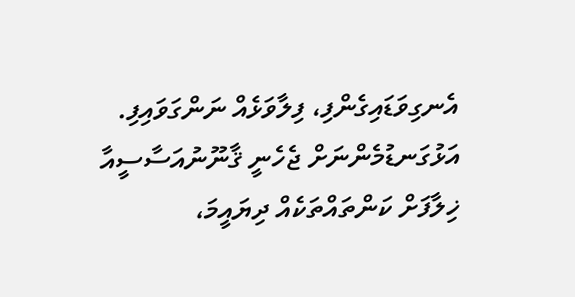އެނގިވަޑައިގެންފި، ފިލާވަޅެއް ނަންގަވައިފި. އަޅުގަނޑުމެންނަށް ޖެހެނީ ޤާނޫނުއަސާސީއާ ޚިލާފަށް ކަންތައްތަކެއް ދިޔައީމަ،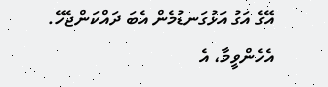އޭގެ އަގު އަޅުގަނޑުމެން އެބަ ދައްކަންޖެހޭ. އެހެންވީމާ، އެ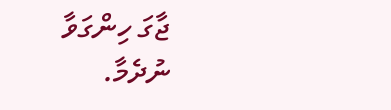ޖާގަ ހިންގަވާ ނުދެމާ.